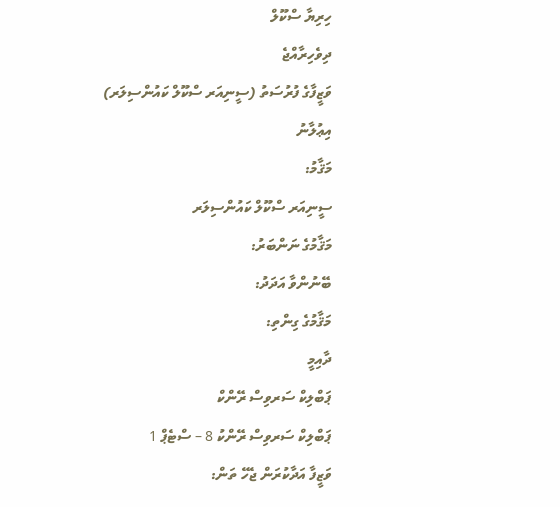ހިރިޔާ ސްކޫލް
ދިވެހިރާއްޖެ
ވަޒީފާގެ ފުރުސަތު (ސީނިއަރ ސްކޫލް ކައުންސިލަރ)
އިޢުލާނު
މަޤާމު:
ސީނިއަރ ސްކޫލް ކައުންސިލަރ
މަޤާމުގެ ނަންބަރު:
ބޭނުންވާ އަދަދު:
މަޤާމުގެ ގިންތި:
ދާއިމީ
ޕަބްލިކް ސަރވިސް ރޭންކް
ޕަބްލިކް ސަރވިސް ރޭންކު 8 – ސްޓެޕް 1
ވަޒީފާ އަދާކުރަން ޖެހޭ ތަން: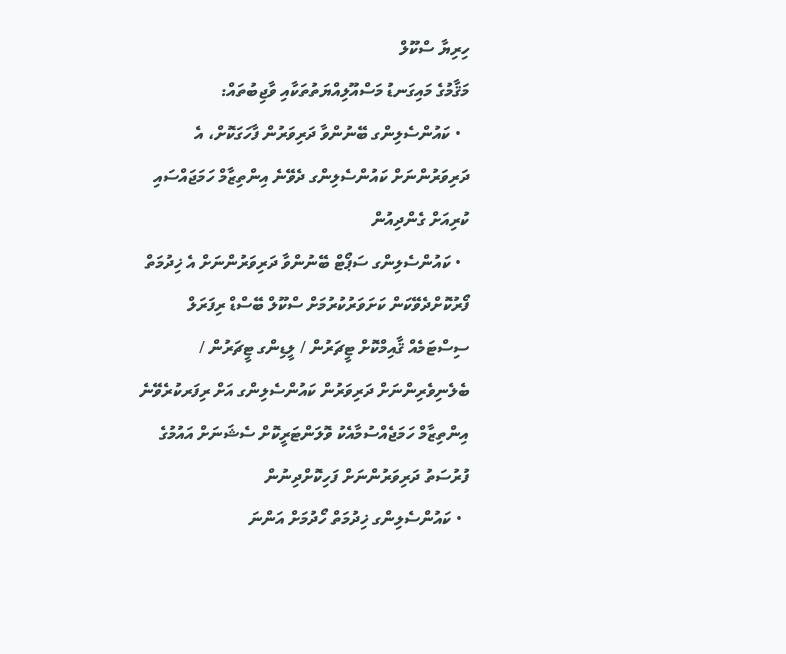ހިރިޔާ ސްކޫލް
މަޤާމުގެ މައިގަނޑު މަސްއޫލިއްޔަތުތަކާއި ވާޖިބުތައް:
  • ކައުންސެލިންގ ބޭނުންވާ ދަރިވަރުން ފާހަގަކޮށް، އެ ދަރިވަރުންނަށް ކައުންސެލިންގ ދެވޭނެ އިންތިޒާމް ހަމަޖައްސައި ކުރިއަށް ގެންދިއުން
  • ކައުންސެލިންގ ސަޕޯޓް ބޭނުންވާ ދަރިވަރުންނަށް އެ ޚިދުމަތް ފޯރުކޮށްދެވޭކަން ކަށަވަރުކުރުމަށް ސްކޫލް ބޭސްޑް ރިފަރަލް ސިސްޓަމެއް ޤާއިމްކޮށް ޓީޗަރުން / ލީޑިންގ ޓީޗަރުން / ބެލެނިވެރިންނަށް ދަރިވަރުން ކައުންސެލިންގ އަށް ރިފަރކުރެވޭނެ އިންތިޒާމް ހަމަޖެއްސުމާއެކު ވޮލަންޓަރީކޮށް ސެޝަނަށް އައުމުގެ ފުރުސަތު ދަރިވަރުންނަށް ފަހިކޮށްދިނުން
  • ކައުންސެލިންގ ޚިދުމަތް ހޯދުމަށް އަންނަ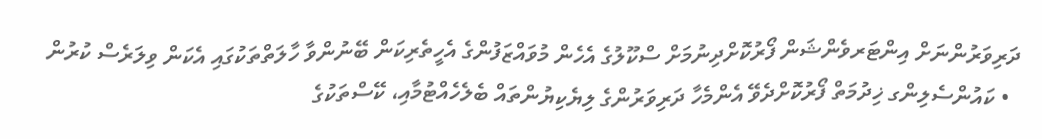ދަރިވަރުންނަށް އިންޓަރވެންޝަން ފޯރުކޮށްދިނުމަށް ސްކޫލުގެ އެހެން މުވައްޒަފުންގެ އެހީތެރިކަން ބޭނުންވާ ހާލަތްތަކުގައި އެކަން ވިލަރެސް ކުރުން
  • ކައުންސެލިންގ ޚިދުމަތް ފޯރުކޮށްދެވޭ އެންމެހާ ދަރިވަރުންގެ ލިޔެކިޔުންތައް ބެލެހެއްޓުމާއި، ކޭސްތަކުގެ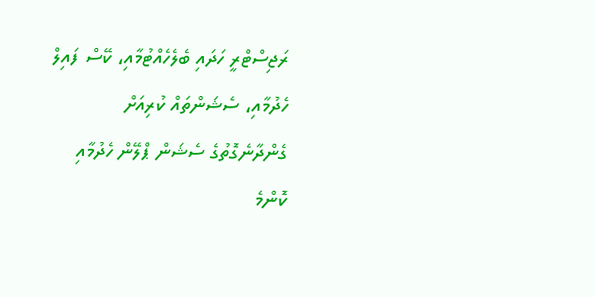ރަޖިސްޓްރީ ހަދައި ބެލެހެއްޓުމާއި، ކޭސް ފައިލް ހެދުމާއި، ސެޝަންތައް ކުރިއަށް ގެންދާނެގޮތުގެ ސެޝަން ޕްލޭން ހެދުމާއި ކޮންމެ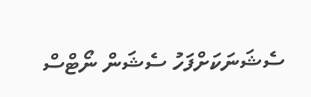ސެޝަނަކަށްފަހު ސެޝަން ނޯޓްސް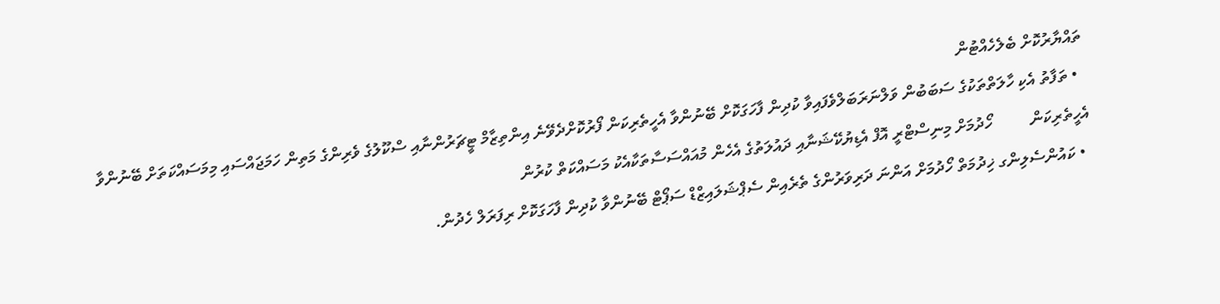ތައްޔާރުކޮށް ބެލެހެއްޓުން
  • ތަފާތު އެކި ހާލަތްތަކުގެ ސަބަބުން ވަލްނަރަބަލްވެފައިވާ ކުދިން ފާހަގަކޮށް ބޭނުންވާ އެހީތެރިކަން ފޯރުކޮށްދެވޭނެ އިންތިޒާމް ޓީޗަރުންނާއި ސްކޫލުގެ ވެރިންގެ މަތިން ހަމަޖައްސައި މިމަސައްކަތަށް ބޭނުންވާ އެހީތެރިކަން         ހޯދުމަށް މިނިސްޓްރީ އޮފް އެޑިޔުކޭޝަނާއި ދައުލަތުގެ އެހެން މުއައްސަސާތަކާއެކު މަސައްކަތް ކުރުން
  • ކައުންސެލިންގ ޚިދުމަތް ހޯދުމަށް އަންނަ ދަރިވަރުންގެ ތެރެއިން ސެޕްޝަލައިޒްޑް ސަޕޯޓް ބޭނުންވާ ކުދިން ފާހަގަކޮށް ރިފަރަލް ހެދުން.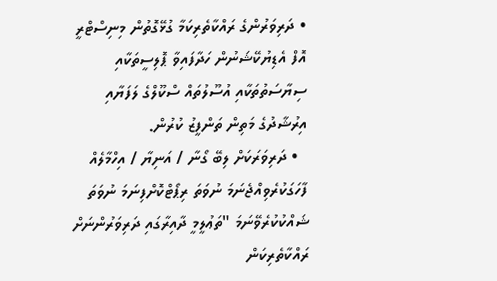• ދަރިވަރުންގެ ރައްކާތެރިކަމާ ގުޅޭގޮތުން މިނިސްޓްރީ އޮފް އެޑިޔުކޭޝަނުން ހަދާފައިވާ ޕޮލިސީތަކާއި ސިޔާސަތުތަކާއި އުސޫލުތައް ސްކޫލްގެ ލަފަޔާއި އިރުޝާދުގެ މަތިން ތަންފީޒު ކުރުން.
  • ދަރިވަރަކަށް ލިބޭ ގޯނާ / އަނިޔާ / އިހްމާލެއް ފާހަގަކުރެވިއްޖެނަމަ ނުވަތަ ރިޕޯޓްކޮށްފިނަމަ ނުވަތަ ޝައްކުކުރެވޭނަމަ "ތަޢުލީމީ ދާއިރާގައި ދަރިވަރުންނަށް ރައްކާތެރިކަން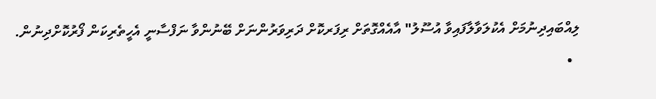ލިއްބައިދިނުމަށް އެކުލަވާލާފައިވާ އުސޫލު" އާއެއްގޮތަށް ރިފަރކޮށް ދަރިވަރުންނަށް ބޭނުންވާ ނަފްސާނީ އެހީތެރިކަން ފޯރުކޮށްދިނުން.
  •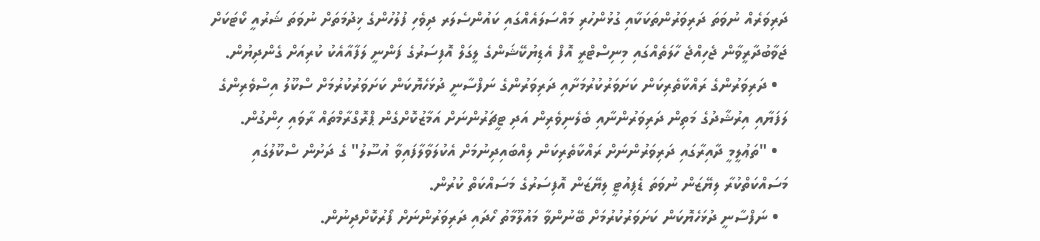ދަރިވަރެއް ނުވަތަ ދަރިވަރުންތަކަކާއި ގުޅުންހުރި މައްސަލައެއްގައި ކައުންސެލަރ ދިވެހި ފުލުހުންގެ ޚިދުމަތަށް ނުވަތަ ޝަރުއީ ކޯޓަކަށް ޖަވާބުދާރީވާން ޖެހިއްޖެ ހާލަތެއްގައި މިނިސްޓްރީ އޮފް އެޑިޔުކޭޝަންގެ ލީގަލް އޮފިސަރުގެ ފަންނީ ލަފާއާއެކު ކުރިއަށް ގެންދިޔުން.
  • ދަރިވަރުންގެ ރައްކާތެރިކަން ކަށަވަރުކުރުމަށާއި ދަރިވަރުންގެ ނަފްސާނީ ދުޅަހެޔޮކަން ކަށަވަރުކުރުމަށް ސްކޫލު އިސްވެރިންގެ ލަފަޔާއި އިރުޝާދުގެ މަތިން ދަރިވަރުންނާއި ބެލެނިވެރިން އަދި ޓީޗަރުންނަށް އަމާޒުކޮށްގެން ޕްރޮގްރާމްތައް ރާވައި ހިންގުން.
  • "ތަޢުލީމީ ދާއިރާގައި ދަރިވަރުންނަށް ރައްކާތެރިކަން ލިއްބައިދިނުމަށް އެކުލަވާލާފައިވާ އުސޫލު" ގެ ދަށުން ސްކޫލުގައި މަސައްކަތްކުރާ ލިޔޭޒަން ނުވަތަ ޑެޕިއުޓީ ލިޔޭޒަން އޮފިސަރުގެ މަސައްކަތް ކުރުން.
  • ނަފްސާނީ ދުޅަހެޔޮކަން ކަށަވަރުކުރުމަށް ބޭނުންވާ މައުލޫމާތު ހޯދައި ދަރިވަރުންނަށް ފޯރުކޮށްދިނުން.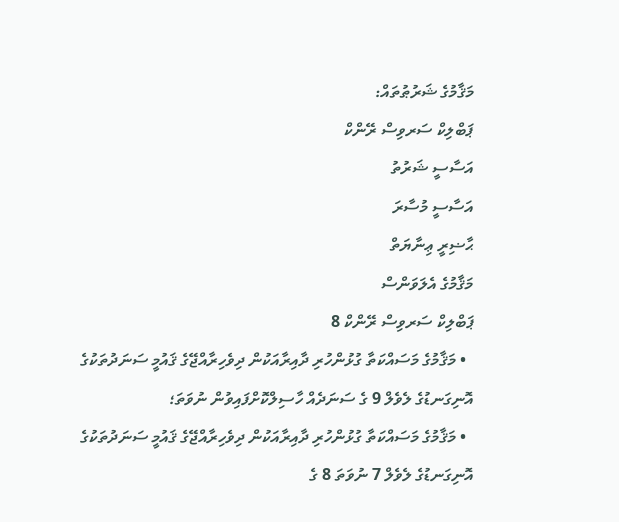މަޤާމުގެ ޝަރުޠުތައް:
ޕަބްލިކް ސަރވިސް ރޭންކް
އަސާސީ ޝަރުތު
އަސާސީ މުސާރަ
ޙާޟިރީ ޢިނާޔަތް
މަޤާމުގެ އެލަވަންސް
ޕަބްލިކް ސަރވިސް ރޭންކް 8
  • މަޤާމުގެ މަސައްކަތާ ގުޅުންހުރި ދާއިރާއަކުން ދިވެހިރާއްޖޭގެ ޤައުމީ ސަނަދުތަކުގެ އޮނިގަނޑުގެ ލެވެލް 9 ގެ ސަނަދެއް ހާސިލްކޮށްފައިވުން ނުވަތަ؛
  • މަޤާމުގެ މަސައްކަތާ ގުޅުންހުރި ދާއިރާއަކުން ދިވެހިރާއްޖޭގެ ޤައުމީ ސަނަދުތަކުގެ އޮނިގަނޑުގެ ލެވެލް 7 ނުވަތަ 8 ގެ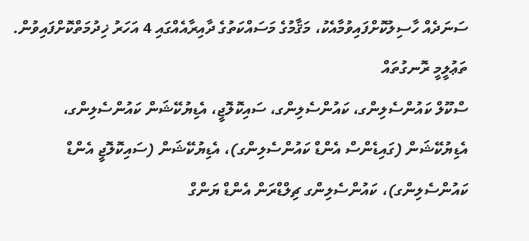ސަނަދެއް ހާސިލުކޮށްފައިވުމާއެކު، މަޤާމުގެ މަސައްކަތުގެ ދާއިރާއެއްގައި 4 އަހަރު ޚިދުމަތްކޮށްފައިވުން.
ތަޢުލީމީ ރޮނގުތައް
ސްކޫލް ކައުންސެލިންގ، ކައުންސެލިންގ، ސައިކޮލޮޖީ، އެޑިޔުކޭޝަން ކައުންސެލިންގ، އެޑިޔުކޭޝަން (ގައިޑެންސް އެންޑް ކައުންސެލިންގ)، އެޑިޔުކޭޝަން (ސައިކޮލޮޖީ އެންޑް ކައުންސެލިންގ)، ކައުންސެލިންގ ޗިލްޑްރަން އެންޑް ޔަންގް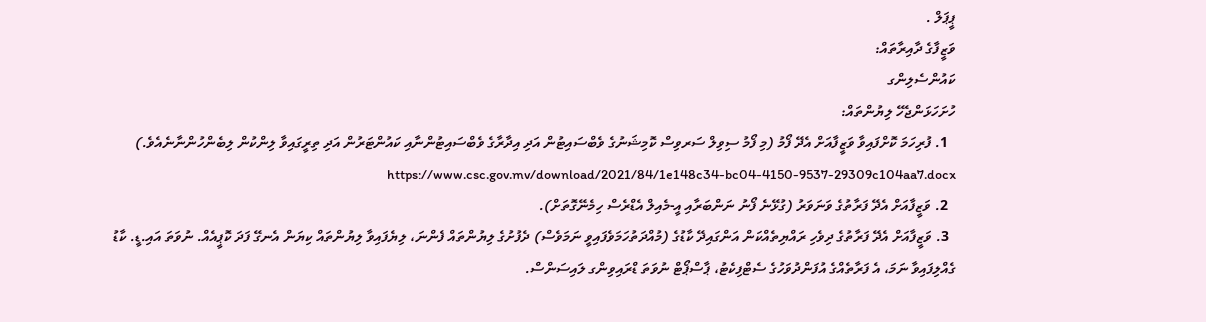ޕީޕަލް .
ވަޒީފާގެ ދާއިރާތައް:
ކައުންސެލިންގ
ހުށަހަޅަންޖެހޭ ލިޔުންތައް:
  1. ފުރިހަމަ ކޮށްފައިވާ ވަޒީފާއަށް އެދޭ ފޯމު (މި ފޯމު ސިވިލް ސަރވިސް ކޮމިޝަނުގެ ވެބްސައިޓުން އަދި އިދާރާގެ ވެބްސައިޓުންނާއި ކައުންޓަރުން އަދި ތިރީގައިވާ ލިންކުން ލިބެންހުންނާނެއެވެ.)  https://www.csc.gov.mv/download/2021/84/1e148c34-bc04-4150-9537-29309c104aa7.docx
  2. ވަޒީފާއަށް އެދޭ ފަރާތުގެ ވަނަވަރު (ގުޅޭނެ ފޯނު ނަންބަރާއި އީ-މެއިލް އެޑްރެސް ހިމެނޭގޮތަށް).
  3. ވަޒީފާއަށް އެދޭ ފަރާތުގެ ދިވެހި ރައްޔިތެއްކަން އަންގައިދޭ ކާޑުގެ (މުއްދަތުހަމަވެފައިވީ ނަމަވެސް) ދެފުށުގެ ލިޔުންތައް ފެންނަ، ލިޔެފައިވާ ލިޔުންތައް ކިޔަން އެނގޭ ފަދަ ކޮޕީއެއް. ނުވަތަ އައި.ޑީ. ކާޑު ގެއްލިފައިވާ ނަމަ، އެ ފަރާތެއްގެ އުފަންދުވަހުގެ ސެޓްފިކެޓު، ޕާސްޕޯޓް ނުވަތަ ޑްރައިވިންގ ލައިސަންސް.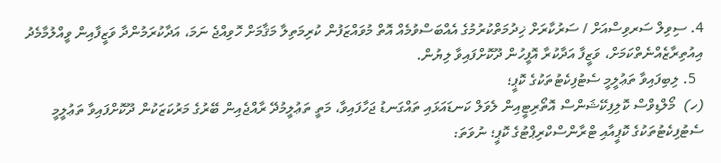4. ސިވިލް ސަރވިސްއަށް / ސަރުކާރަށް ޚިދުމަތްކުރުމުގެ އެއްބަސްވުމެއް އޮތް މުވައްޒަފުން ކުރިމަތިލާ މަޤާމަށް ހޮވިއްޖެ ނަމަ، އަދާކުރަމުންދާ ވަޒީފާއިން ވީއްލުމާމެދު އިއުތިރާޒެއްނެތްކަމަށް، ވަޒީފާ އަދާކުރާ އޮފީހުން ދޫކޮށްފައިވާ ލިޔުން.
  5. ލިބިފައިވާ ތަޢުލީމީ ސެޓުފިކެޓުތަކުގެ ކޮޕީ؛
(ހ)  މޯލްޑިވްސް ކޮލިފިކޭޝަންސް އޮތޯރިޓީއިން ލެވަލް ކަނޑައަޅައި ތައްގަނޑު ޖަހާފައިވާ، މަތީ ތަޢުލީމުދޭ ރާއްޖެއިން ބޭރުގެ މަރުކަޒަކުން ދޫކޮށްފައިވާ ތަޢުލީމީ ސެޓުފިކެޓުތަކުގެ ކޮޕީއާއި ޓްރާންސްކްރިޕްޓުގެ ކޮޕީ؛ ނުވަތަ: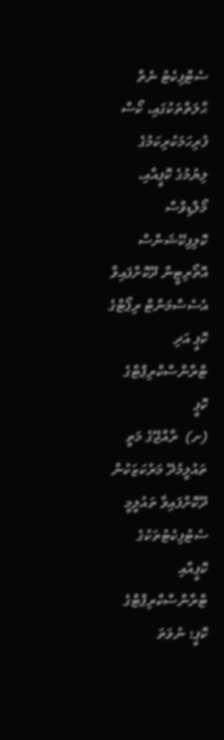ސެޓްފިކެޓު ނެތް ޙާލަތްތަކުގައި، ކޯސް ފުރިހަމަކުރިކަމުގެ ލިޔުމުގެ ކޮޕީއާއި، މޯލްޑިވްސް ކޮލިފިކޭޝަންސް އޮތޯރިޓީން ދޫކޮށްފައިވާ އެސެސްމަންޓް ރިޕޯޓްގެ ކޮޕީ އަދި ޓްރާންސްކްރިޕްޓްގެ ކޮޕީ
(ށ)  ރާއްޖޭގެ މަތީ ތައުލީމުދޭ މަރުކަޒަކުން ދޫކޮށްފައިވާ ތައުލީމީ ސެޓުފިކެޓުތަކުގެ ކޮޕީއާއި ޓްރާންސްކްރިޕްޓްގެ ކޮޕީ؛ ނުވަތަ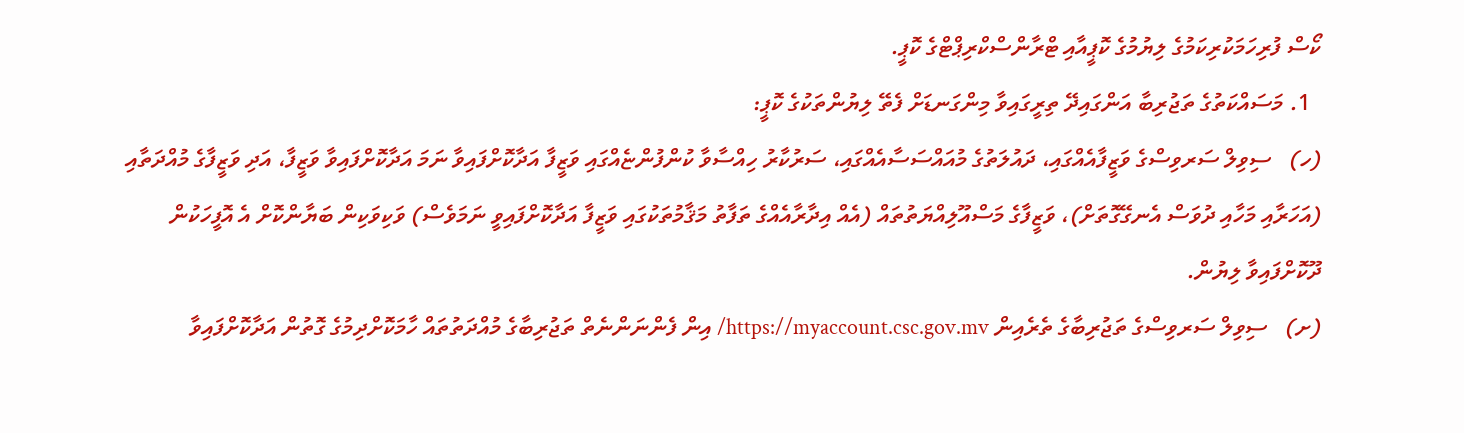ކޯސް ފުރިހަމަކުރިކަމުގެ ލިޔުމުގެ ކޮޕީއާއި ޓްރާންސްކްރިޕްޓްގެ ކޮޕީ.
  1. މަސައްކަތުގެ ތަޖުރިބާ އަންގައިދޭ ތިރީގައިވާ މިންގަނޑަށް ފެތޭ ލިޔުންތަކުގެ ކޮޕީ:
(ހ)   ސިވިލް ސަރވިސްގެ ވަޒީފާއެއްގައި، ދައުލަތުގެ މުއައްސަސާއެއްގައި، ސަރުކާރު ހިއްސާވާ ކުންފުންޏެއްގައި ވަޒީފާ އަދާކޮށްފައިވާ ނަމަ އަދާކޮށްފައިވާ ވަޒީފާ، އަދި ވަޒީފާގެ މުއްދަތާއި (އަހަރާއި މަހާއި ދުވަސް އެނގޭގޮތަށް)، ވަޒީފާގެ މަސްއޫލިއްޔަތުތައް (އެއް އިދާރާއެއްގެ ތަފާތު މަޤާމުތަކުގައި ވަޒީފާ އަދާކޮށްފައިވީ ނަމަވެސް) ވަކިވަކިން ބަޔާންކޮށް އެ އޮފީހަކުން ދޫކޮށްފައިވާ ލިޔުން.
(ށ)   ސިވިލް ސަރވިސްގެ ތަޖުރިބާގެ ތެރެއިން https://myaccount.csc.gov.mv/ އިން ފެންނަންނެތް ތަޖުރިބާގެ މުއްދަތުތައް ހާމަކޮށްދިމުގެ ގޮތުން އަދާކޮށްފައިވާ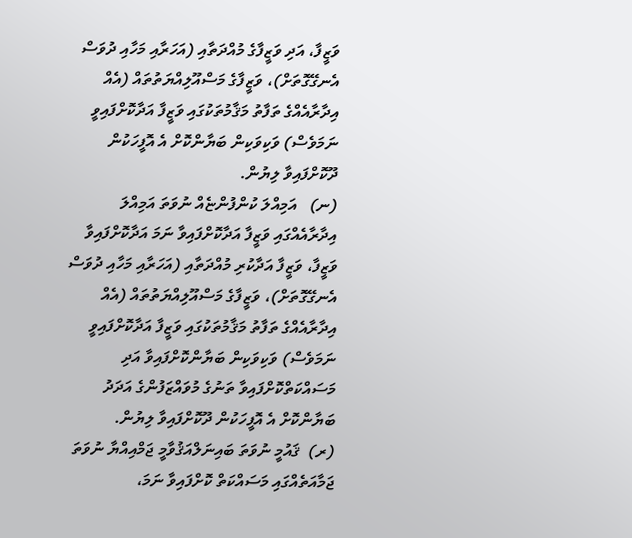ވަޒީފާ، އަދި ވަޒީފާގެ މުއްދަތާއި (އަހަރާއި މަހާއި ދުވަސް އެނގޭގޮތަށް)، ވަޒީފާގެ މަސްއޫލިއްޔަތުތައް (އެއް އިދާރާއެއްގެ ތަފާތު މަޤާމުތަކުގައި ވަޒީފާ އަދާކޮށްފައިވީ ނަމަވެސް) ވަކިވަކިން ބަޔާންކޮށް އެ އޮފީހަކުން ދޫކޮށްފައިވާ ލިޔުން.
(ނ)   އަމިއްލަ ކުންފުންޏެއް ނުވަތަ އަމިއްލަ އިދާރާއެއްގައި ވަޒީފާ އަދާކޮށްފައިވާ ނަމަ އަދާކޮށްފައިވާ ވަޒީފާ، ވަޒީފާ އަދާކުރި މުއްދަތާއި (އަހަރާއި މަހާއި ދުވަސް އެނގޭގޮތަށް)، ވަޒީފާގެ މަސްއޫލިއްޔަތުތައް (އެއް އިދާރާއެއްގެ ތަފާތު މަޤާމުތަކުގައި ވަޒީފާ އަދާކޮށްފައިވީ ނަމަވެސް) ވަކިވަކިން ބަޔާންކޮށްފައިވާ އަދި މަސައްކަތްކޮށްފައިވާ ތަނުގެ މުވައްޒަފުންގެ އަދަދު ބަޔާންކޮށް އެ އޮފީހަކުން ދޫކޮށްފައިވާ ލިޔުން.
(ރ)  ޤައުމީ ނުވަތަ ބައިނަލްއަޤުވާމީ ޖަމްއިއްޔާ ނުވަތަ ޖަމާއަތެއްގައި މަސައްކަތް ކޮށްފައިވާ ނަމަ،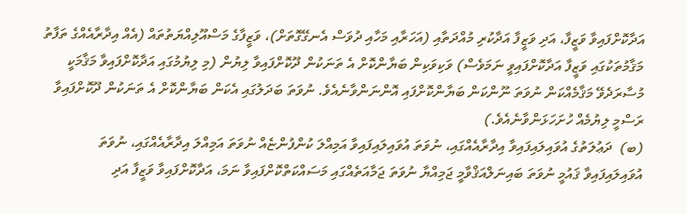އަދާކޮށްފައިވާ ވަޒީފާ، އަދި ވަޒީފާ އަދާކުރި މުއްދަތާއި (އަހަރާއި މަހާއި ދުވަސް އެނގޭގޮތަށް)، ވަޒީފާގެ މަސްއޫލިއްޔަތުތައް (އެއް އިދާރާއެއްގެ ތަފާތު މަޤާމުތަކުގައި ވަޒީފާ އަދާކޮށްފައިވީ ނަމަވެސް) ވަކިވަކިން ބަޔާންކޮށް އެ ތަނަކުން ދޫކޮށްފައިވާ ލިޔުން (މި ލިޔުމުގައި އަދާކޮށްފައިވާ މަޤާމަކީ މުސާރަދެވޭ މަޤާމެއްކަން ނުވަތަ ނޫންކަން ބަޔާންކޮށްފައި އޮންނަންވާނެއެވެ. ނުވަތަ ބަދަލުގައި އެކަން ބަޔާންކޮށް އެ ތަނަކުން ދޫކޮށްފައިވާ ރަސްމީ ލިޔުމެއް ހުށަހަޅަންވާނެއެވެ.)
(ބ)  ދަޢުލަތުގެ އުވައިލައިފައިވާ އިދާރާއެއްގައި، ނުވަތަ އުވައިލައިފައިވާ އަމިއްލަ ކުންފުންޏެއް ނުވަތަ އަމިއްލަ އިދާރާއެއްގައި، ނުވަތަ އުވައިލައިފައިވާ ޤައުމީ ނުވަތަ ބައިނަލްއަޤްވާމީ ޖަމިއްޔާ ނުވަތަ ޖަމާއަތެއްގައި މަސައްކަތްކޮށްފައިވާ ނަމަ، އަދާކޮށްފައިވާ ވަޒީފާ އަދި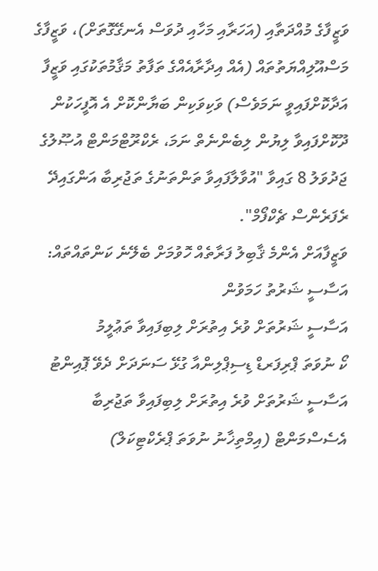ވަޒީފާގެ މުއްދަތާއި (އަހަރާއި މަހާއި ދުވަސް އެނގޭގޮތަށް)، ވަޒީފާގެ މަސްއޫލިއްޔަތުތައް (އެއް އިދާރާއެއްގެ ތަފާތު މަޤާމުތަކުގައި ވަޒީފާ އަދާކޮށްފައިވީ ނަމަވެސް) ވަކިވަކިން ބަޔާންކޮށް އެ އޮފީހަކުން ދޫކޮށްފައިވާ ލިޔުން ލިބެންނެތް ނަމަ، ރެކްރޫޓްމަންޓް އުޞޫލުގެ ޖަދުވަލު 8 ގައިވާ "އުވާލާފައިވާ ތަންތަނުގެ ތަޖުރިބާ އަންގައިދޭ ރެފަރެންސް ޗެކްފޯމް".
ވަޒީފާއަށް އެންމެ ޤާބިލު ފަރާތެއް ހޮވުމަށް ބެލޭނެ ކަންތައްތައް:
އަސާސީ ޝަރުތު ހަމަވުން
އަސާސީ ޝަރުތަށް ވުރެ އިތުރަށް ލިބިފައިވާ ތަޢުލީމު
ކޯ ނުވަތަ ޕްރިފަރޑް ޑިސިޕްލިންއާ ގުޅޭ ސަނަދަށް ދެވޭ ޕޮއިންޓު
އަސާސީ ޝަރުތަށް ވުރެ އިތުރަށް ލިބިފައިވާ ތަޖުރިބާ
އެސެސްމަންޓް (އިމްތިޚާނު ނުވަތަ ޕްރެކްޓިކަލް)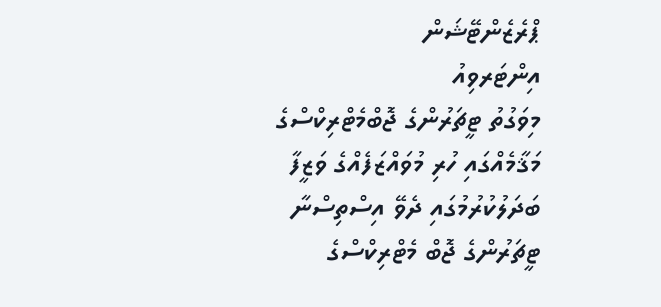ޕްރެޒެންޓޭޝަން
އިންޓަރވިއު
މިވަގުތު ޓީޗަރުންގެ ޖޮބްމެޓްރިކްސްގެ މަޤާމެއްގައި ހުރި މުވައްޒަފެއްގެ ވަޒީފާ ބަދަލުކުރުމުގައި ދެވޭ އިސްތިސްނާ
ޓީޗަރުންގެ ޖޮބް މެޓްރިކްސްގެ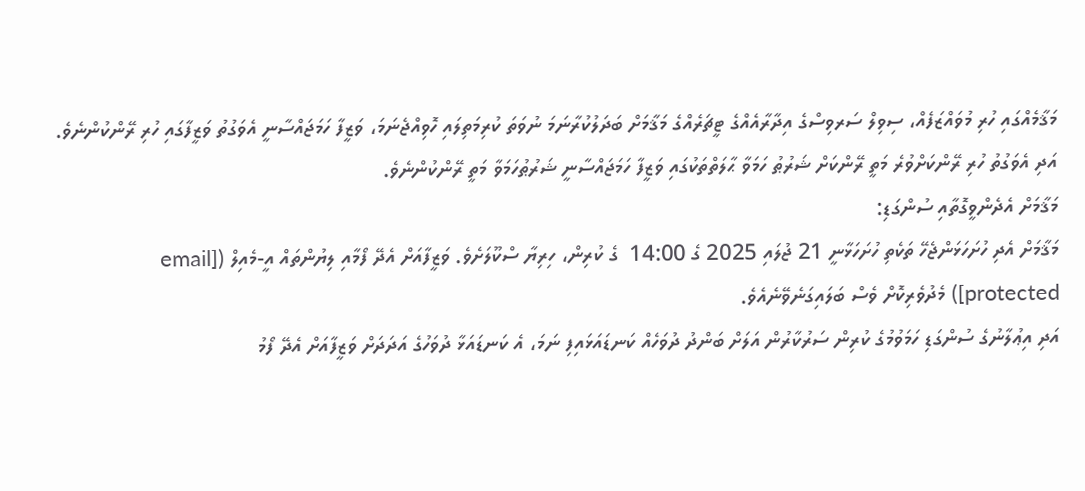މަޤާމެއްގައި ހުރި މުވައްޒަފެއް، ސިވިލް ސަރވިސްގެ އިދާރާއެއްގެ ޓީޗަރެއްގެ މަޤާމަށް ބަދަލުކުރާނަމަ ނުވަތަ ކުރިމަތިލައި ހޮވިއްޖެނަމަ، ވަޒީފާ ހަމަޖައްސާނީ އެވަގުތު ވަޒީފާގައި ހުރި ރޭންކުންނެވެ. އަދި އެވަގުތު ހުރި ރޭންކަށްވުރެ މަތީ ރޭންކަށް ޝަރުޠު ހަމަވާ ޙާލަތްތަކުގައި ވަޒީފާ ހަމަޖައްސާނީ ޝަރުޠުހަމަވާ މަތީ ރޭންކުންނެވެ.
މަޤާމަށް އެދެންވީގޮތާއި ސުންގަޑި:
މަޤާމަށް އެދި ހުށަހަޅަންޖެހޭ ތަކެތި ހުށަހަޅާނީ 21 ޖުލައި 2025 ގެ 14:00  ގެ ކުރިން، ހިރިޔާ ސްކޫލަށެވެ. ވަޒީފާއަށް އެދޭ ފޯމާއި ލިޔުންތައް އީ-މެއިލް ([email protected]) މެދުވެރިކޮށް ވެސް ބަލައިގަނެވޭނެއެވެ.
އަދި އިޢުލާނުގެ ސުންގަޑި ހަމަވުމުގެ ކުރިން ސަރުކާރުން އަލަށް ބަންދު ދުވަހެއް ކަނޑައަޅައިފި ނަމަ، އެ ކަނޑައަޅާ ދުވަހުގެ އަދަދަށް ވަޒީފާއަށް އެދޭ ފޯމު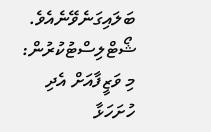ބަލައިގަނެވޭނެއެވެ.
ޝޯޓްލިސްޓުކުރުން:
މި ވަޒީފާއަށް އެދި ހުށަހަޅާ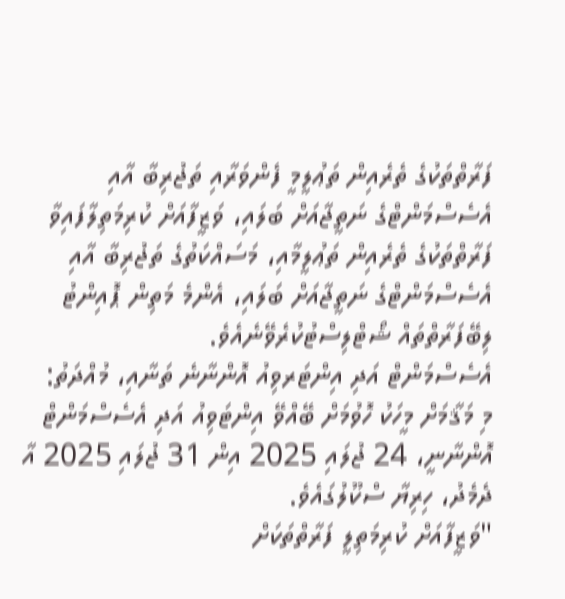ފަރާތްތަކުގެ ތެރެއިން ތަޢުލީމީ ފެންވަރާއި ތަޖުރިބާ އާއި އެސެސްމަންޓްގެ ނަތީޖާއަށް ބަލައި، ވަޒީފާއަށް ކުރިމަތިލާފައިވާ ފަރާތްތަކުގެ ތެރެއިން ތަޢުލީމާއި، މަސައްކަތުގެ ތަޖުރިބާ އާއި އެސެސްމަންޓްގެ ނަތީޖާއަށް ބަލައި، އެންމެ މަތިން ޕޮއިންޓު ލިބޭފަރާތްތައް ޝޯޓްލިސްޓުކުރެވޭނެއެވެ.
އެސެސްމަންޓް އަދި އިންޓަރވިއު އޮންނާނެ ތަނާއި، މުއްދަތު:
މި މަޤާމަށް މީހަކު ހޮވުމަށް ބޭއްވޭ އިންޓަވިއު އަދި އެސެސްމަންޓް އޮންނާނީ، 24 ޖުލައި 2025 އިން 31 ޖުލައި 2025 އާ ދެމެދު، ހިރިޔާ ސްކޫލުގައެވެ.
"ވަޒީފާއަށް ކުރިމަތިލީ ފަރާތްތަކަށް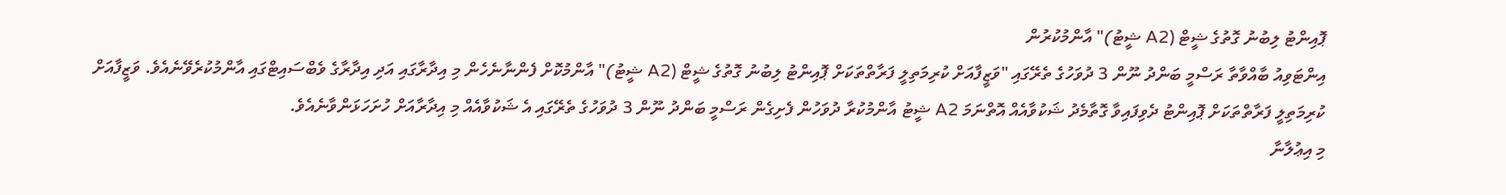ޕޮއިންޓު ލިބުނު ގޮތުގެ ޝީޓް (A2 ޝީޓު)" އާންމުކުރުން
އިންޓަވިއު ބާއްވާތާ ރަސްމީ ބަންދު ނޫން 3 ދުވަހުގެ ތެރޭގައި "ވަޒީފާއަށް ކުރިމަތިލީ ފަރާތްތަކަށް ޕޮއިންޓު ލިބުނު ގޮތުގެ ޝީޓް (A2 ޝީޓު)" އާންމުކޮށް ފެންނާނެހެން މި އިދާރާގައި އަދި އިދާރާގެ ވެބްސައިޓްގައި އާންމުކުރެވޭނެއެވެ. ވަޒީފާއަށް ކުރިމަތިލީ ފަރާތްތަކަށް ޕޮއިންޓު ދެވިފައިވާ ގޮތާމެދު ޝަކުވާއެއް އޮތްނަމަ A2 ޝީޓު އާންމުކުރާ ދުވަހުން ފެށިގެން ރަސްމީ ބަންދު ނޫން 3 ދުވަހުގެ ތެރޭގައި އެ ޝަކުވާއެއް މި އިދާރާއަށް ހުށަހަޅަންވާނެއެވެ.
މި އިޢުލާނާ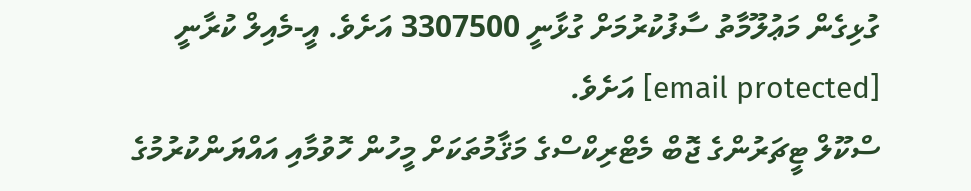ގުޅިގެން މަޢުލޫމާތު ސާފުކުރުމަށް ގުޅާނީ 3307500 އަށެވެ. އީ-މެއިލް ކުރާނީ [email protected] އަށެވެ.
ސްކޫލް ޓީޗަރުންގެ ޖޮބް މެޓްރިކްސްގެ މަޤާމުތަކަށް މީހުން ހޮވުމާއި އައްޔަންކުރުމުގެ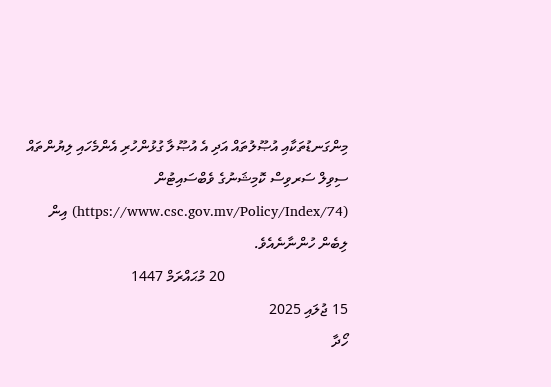މިންގަނޑުތަކާއި އުޞޫލުތައް އަދި އެ އުޞޫލާ ގުޅުންހުރި އެންމެހައި ލިޔުންތައް ސިވިލް ސަރވިސް ކޮމިޝަނުގެ ވެބްސައިޓުން (https://www.csc.gov.mv/Policy/Index/74) އިން ލިބެން ހުންނާނެއެވެ.
                                  20 މުޙައްރަމް 1447
15 ޖުލައި 2025
ހޯދާ